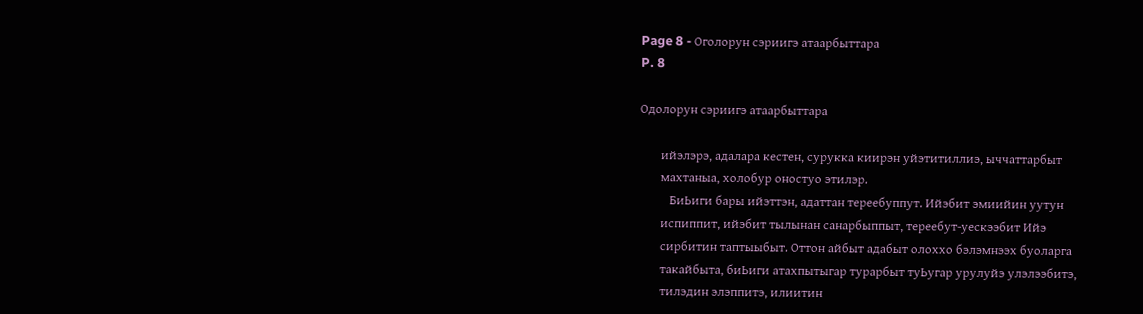Page 8 - Оголорун сэриигэ атаарбыттара
P. 8

Одолорун сэриигэ атаарбыттара

       ийэлэрэ, адалара кестен, сурукка киирэн уйэтитиллиэ, ыччаттарбыт
       махтаныа, холобур оностуо этилэр.
          БиЬиги бары ийэттэн, адаттан тереебуппут. Ийэбит эмиийин уутун
       испиппит, ийэбит тылынан санарбыппыт, тереебут-уескээбит Ийэ
       сирбитин таптыыбыт. Оттон айбыт адабыт олоххо бэлэмнээх буоларга
       такайбыта, биЬиги атахпытыгар турарбыт туЬугар урулуйэ улэлээбитэ,
       тилэдин элэппитэ, илиитин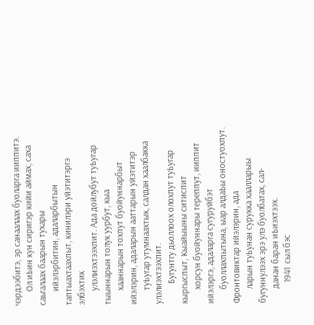чэрдээбитэ, эр санаалаах буоларга ииппитэ.
       Ол иЬин кун сиригэр кийи аймах, саха саьгалаах баарын тухары
       ийэлэрбитин, адаларбытын таптыахтаахпыт, кинилэри уйэтитэргэ элбэхтик
       улэлиэхтээхпит. Ада дойлубут туЬугар тыыннарын толук уурбут, кыа
       хааннарын тохпут буойуннарбыт ийэлэрин, адаларын ааттарын уйэтитэр
       туЬугар утумнаахтык, салдан хаалбакка улэлиэхтээхпит.
          Бугунтгу дьоллоох олохпут туЬугар кыргыспыт, Кыайыыны ситиспит
       хорсун буойуннары тереппут, ииппит ийэлэргэ, адаларга сугуруйбэт
       буоллахпытына, ыар алдаЬы оностуохпут. Фронтовиктар ийэлэрин, ада
       ларын туЬунан сурукка хаалларыы бугуннулээх эрэ улэ буолбатах, сал-
       данан баран иЬиэхтээх.
          1941  сыл бэс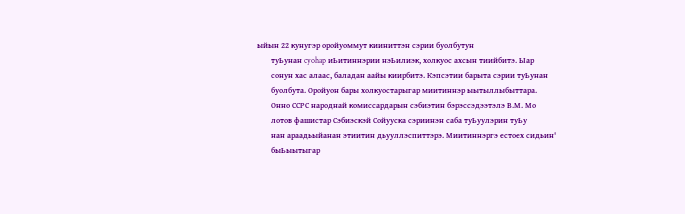ыйын 22 кунугэр оройуоммут кииниттэн сэрии буолбутун
       туЬунан cyohap иЬитиннэрии нэЬилиэк, холкуос ахсын тиийбитэ. Ыар
       сонун хас алаас, баладан аайы киирбитэ. Кэпсэтии барыта сэрии туЬунан
       буолбута. Оройуон бары холкуостарыгар миитиннэр ыытыллыбыттара.
       Онно ССРС народнай комиссардарын сэбиэтин бэрэссэдээтэлэ В.М. Мо
       лотов фашистар Сэбиэскэй Сойууска сэриинэн саба туЬуулэрин туЬу
       нан араадьыйанан этиитин дьууллэспиттэрэ. Миитиннэргэ естоех сидьин'
       быЬыытыгар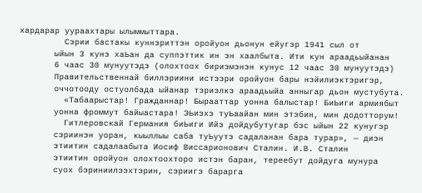хардарар уураахтары ылыммыттара.
         Сэрии бастакы куннэриттэн оройуон дьонун ейугэр 1941 сыл от
       ыйын 3 кунэ хаЬан да суппэттик ин эн хаалбыта. Ити кун араадьыйанан
       6 чаас 30 мунуутэдэ (олохтоох бириэмэнэн кунус 12 чаас 30 мунуутэдэ)
       Правительственнай биллэриини истээри оройуон бары нэйилиэктэригэр,
       оччотооду остуолбада ыйанар тэриэлкэ араадьыйа анныгар дьон мустубута.
         «Табаарыстар! Гражданнар! Бырааттар уонна балыстар! БиЬиги армиябыт
       уонна фроммут байыастара! ЭЬиэхэ туЬаайан мин этэбин, мин додотторум!
         Гитлеровскай Германия биЬиги Ийэ дойдубутугар бэс ыйын 22 кунугэр
       сэриинэн уоран, кыыллыы саба туЬуутэ садаланан бара турар», — диэн
       этиитин садалаабыта Иосиф Виссарионович Сталин. И.В. Сталин
       этиитин оройуон олохтоохторо истэн баран, тереебут дойдуга мунура
       суох бэриниилээхтэрин, сэриигэ барарга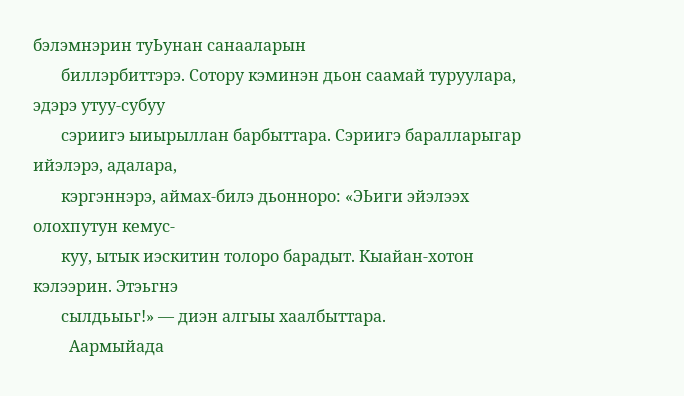бэлэмнэрин туЬунан санааларын
       биллэрбиттэрэ. Сотору кэминэн дьон саамай туруулара, эдэрэ утуу-субуу
       сэриигэ ыиырыллан барбыттара. Сэриигэ баралларыгар ийэлэрэ, адалара,
       кэргэннэрэ, аймах-билэ дьонноро: «ЭЬиги эйэлээх олохпутун кемус-
       куу, ытык иэскитин толоро барадыт. Кыайан-хотон кэлээрин. Этэьгнэ
       сылдьыьг!» — диэн алгыы хаалбыттара.
         Аармыйада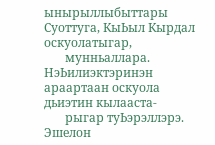ынырыллыбыттары Суоттуга, КыЬыл Кырдал оскуолатыгар,
       мунньаллара. НэЬилиэктэринэн араартаан оскуола дьиэтин кылааста-
       рыгар туЬэрэллэрэ. Эшелон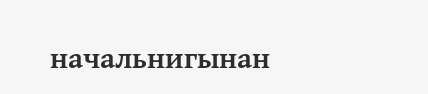начальнигынан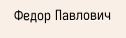Федор Павлович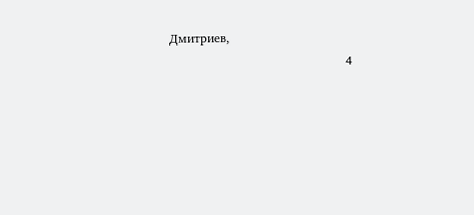Дмитриев,
                                            4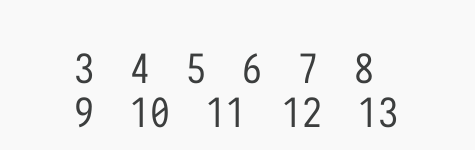3   4   5   6   7   8   9   10   11   12   13